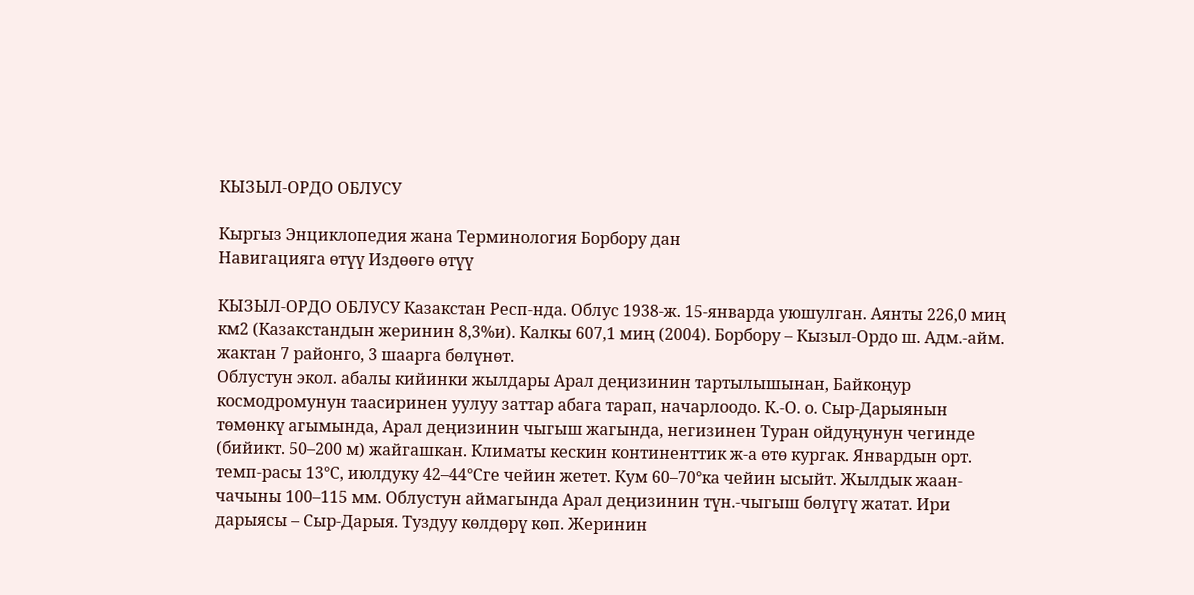КЫЗЫЛ-ОРДО ОБЛУСУ

Кыргыз Энциклопедия жана Терминология Борбору дан
Навигацияга өтүү Издөөгө өтүү

КЫЗЫЛ-ОРДО ОБЛУСУ Казакстан Респ-нда. Облус 1938-ж. 15-январда уюшулган. Аянты 226,0 миң км2 (Казакстандын жеринин 8,3%и). Калкы 607,1 миң (2004). Борбору – Кызыл-Ордо ш. Адм.-айм. жактан 7 районго, 3 шаарга бөлүнөт.
Облустун экол. абалы кийинки жылдары Арал деңизинин тартылышынан, Байкоңур космодромунун таасиринен уулуу заттар абага тарап, начарлоодо. К.-О. о. Сыр-Дарыянын төмөнкү агымында, Арал деңизинин чыгыш жагында, негизинен Туран ойдуңунун чегинде (бийикт. 50–200 м) жайгашкан. Климаты кескин континенттик ж-а өтө кургак. Январдын орт. темп-расы 13°С, июлдуку 42–44°Сге чейин жетет. Кум 60–70°ка чейин ысыйт. Жылдык жаан-чачыны 100–115 мм. Облустун аймагында Арал деңизинин түн.-чыгыш бөлүгү жатат. Ири дарыясы – Сыр-Дарыя. Туздуу көлдөрү көп. Жеринин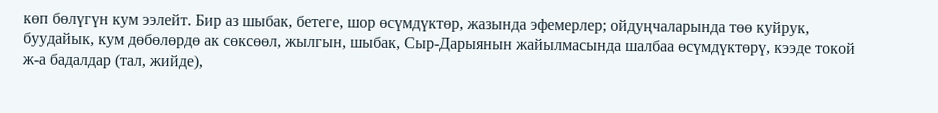көп бөлүгүн кум ээлейт. Бир аз шыбак, бетеге, шор өсүмдүктөр, жазында эфемерлер; ойдуңчаларында төө куйрук, буудайык, кум дөбөлөрдө ак сөксөөл, жылгын, шыбак, Сыр-Дарыянын жайылмасында шалбаа өсүмдүктөрү, кээде токой ж-а бадалдар (тал, жийде),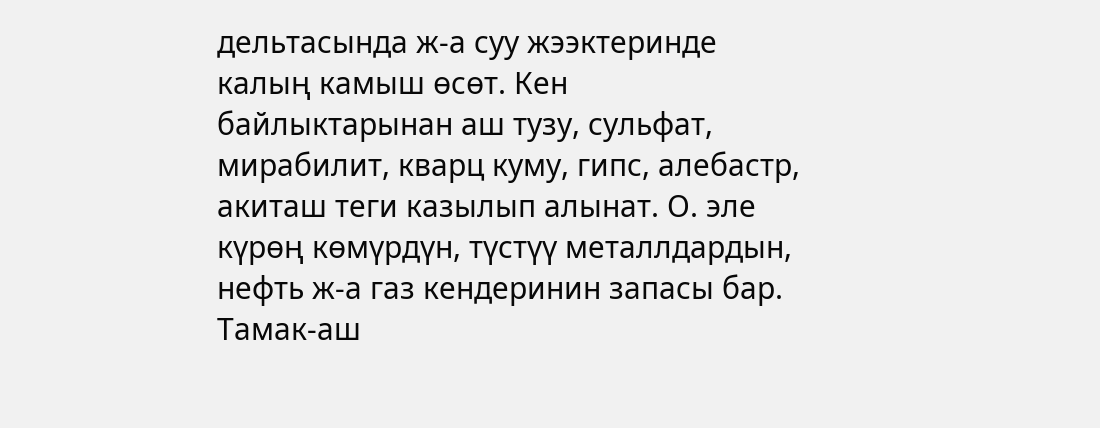дельтасында ж-а суу жээктеринде калың камыш өсөт. Кен байлыктарынан аш тузу, сульфат, мирабилит, кварц куму, гипс, алебастр, акиташ теги казылып алынат. О. эле күрөң көмүрдүн, түстүү металлдардын, нефть ж-а газ кендеринин запасы бар.
Тамак-аш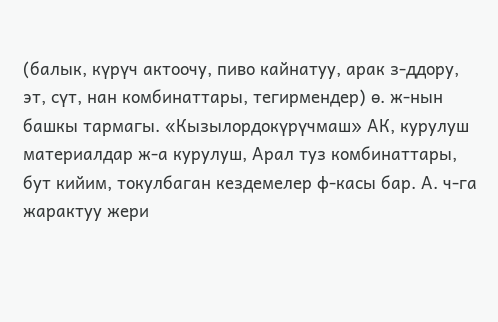(балык, күрүч актоочу, пиво кайнатуу, арак з-ддору, эт, сүт, нан комбинаттары, тегирмендер) ө. ж-нын башкы тармагы. «Кызылордокүрүчмаш» АК, курулуш материалдар ж-а курулуш, Арал туз комбинаттары, бут кийим, токулбаган кездемелер ф-касы бар. А. ч-га жарактуу жери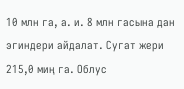10 млн га, а. и. 8 млн гасына дан эгиндери айдалат. Сугат жери 215,0 миң га. Облус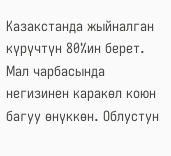Казакстанда жыйналган күрүчтүн 80%ин берет. Мал чарбасында негизинен каракөл коюн багуу өнүккөн. Облустун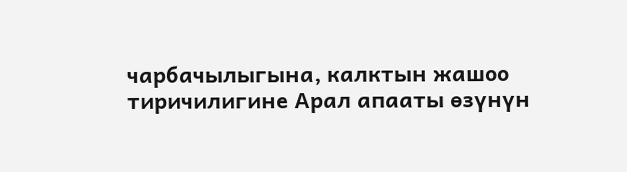чарбачылыгына, калктын жашоо тиричилигине Арал апааты өзүнүн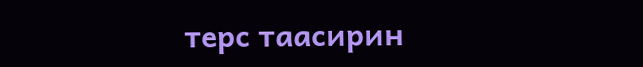терс таасирин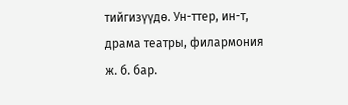тийгизүүдө. Ун-ттер, ин-т, драма театры, филармония ж. б. бар.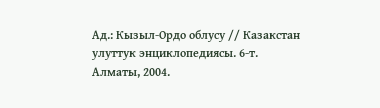Ад.: Кызыл-Ордо облусу // Казакстан улуттук энциклопедиясы. 6-т. Алматы, 2004.